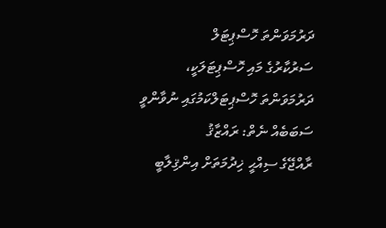ދަރުމަވަންތަ ހޮސްޕިޓަލް
ސަރުކާރުގެ މައި ހޮސްޕިޓަލަކީ، ދަރުމަވަންތަ ހޮސްޕިޓަލްކަމުގައި ނުވާންވީ ސަބަބެއް ނެތް: ރައްޒާޤު
ރާއްޖޭގެ ސިއްޙީ ޚިދުމަތަށް އިންޤިލާބީ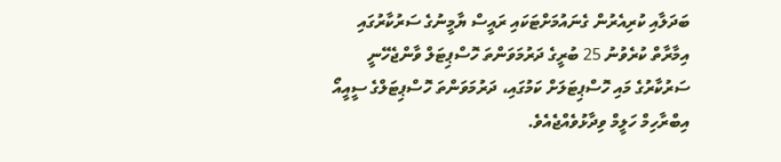ބަދަލާއި ކުރިއެރުން ގެނައުމަށްޓަކައި ރައީސް ޔާމީނުގެ ސަރުކާރުގައި އިމާރާތް ކުރެވުނު 25 ބުރީގެ ދަރުމަވަންތަ ހޮސްޕިޓަލް ވާންޖެހޭނީ ސަރުކާރުގެ މައި ހޮސްޕިޓަލަށް ކަމުގައި، ދަރުމަވަންތަ ހޮސްޕިޓަލްގެ ސީއީއޯ އިބްރާހިމް ހަލީމް ވިދާޅުވެއްޖެއެވެ.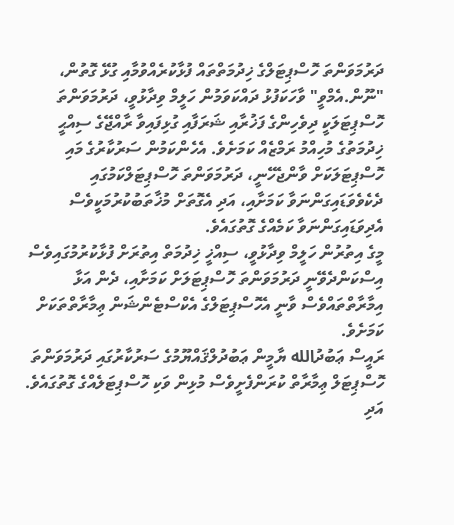ދަރުމަވަންތަ ހޮސްޕިޓަލްގެ ޚިދުމަތްތައް ފުޅާކުރެއްވުމާއި ގުޅޭ ގޮތުން، "ނޫން.އެމްވީ" ވާހަކަފުޅު ދައްކަވަމުން ހަލީމް ވިދާޅުވީ، ދަރުމަވަންތަ ހޮސްޕިޓަލަކީ ދިވެހިންގެ ފަޚުރާއި ޝަރަފާއި ގުޅިފައިވާ ރާއްޖޭގެ ސިއްޙީ ޚިދުމަތުގެ މުހިއްމު ރަމްޒެއް ކަމަށެވެ. އެހެންކަމުން ސަރުކާރުގެ މައި ހޮސްޕިޓަލަކަށް ވާންޖެހޭނީ، ދަރުމަވަންތަ ހޮސްޕިޓަލްކަމުގައި ދެކެވެވަޑައިގަންނަވާ ކަމަށާއި، އަދި އެގޮތަށް މުޚާތަބުކުރުމަކީވެސް އެދިވަޑައިގަންނަވާ ކަމެއްގެ ގޮތުގައެވެ.
މީގެ އިތުރުން ހަލީމް ވިދާޅުވީ، ސިއްޚީ ޚިދުމަތް އިތުރަށް ފުޅާކުރުމުގައިވެސް އިސްކަންދެވޭނީ ދަރުމަވަންތަ ހޮސްޕިޓަލަށް ކަމަށާއި، ދެން އަޅާ އިމާރާތްތައްވެސް ވާނީ އެހޮސްޕިޓަލްގެ އެކްސްޓެންޝަން ޢިމާރާތްތަކަށް ކަމަށެވެ.
ރައީސް ޢަބުދުالله ޔާމީން ޢަބުދުލްޤައްޔޫމުގެ ސަރުކާރުގައި ދަރުމަވަންތަ ހޮސްޕިޓަލް ޢިމާރާތް ކުރަންފެށީވެސް މުޅިން ވަކި ހޮސްޕިޓަލެއްގެ ގޮތުގައެވެ. އަދި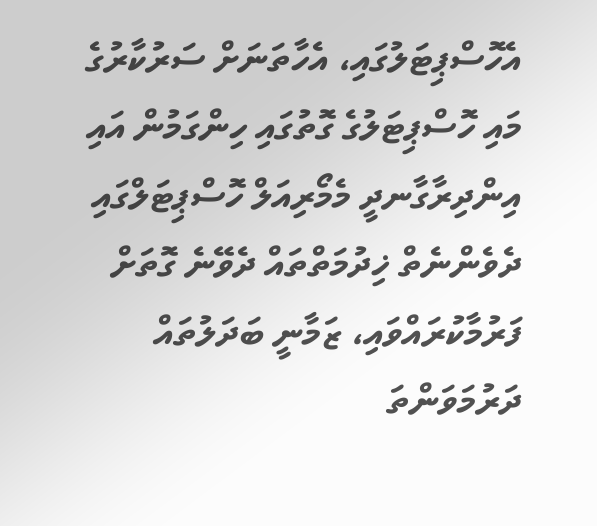އެހޮސްޕިޓަލުގައި، އެހާތަނަށް ސަރުކާރުގެ މައި ހޮސްޕިޓަލުގެ ގޮތުގައި ހިންގަމުން އައި އިންދިރާގާނދީ މެމޯރިއަލް ހޮސްޕިޓަލްގައި ދެވެންނެތް ޚިދުމަތްތައް ދެވޭނެ ގޮތަށް ފަރުމާކުރައްވައި، ޒަމާނީ ބަދަލުތައް ދަރުމަވަންތަ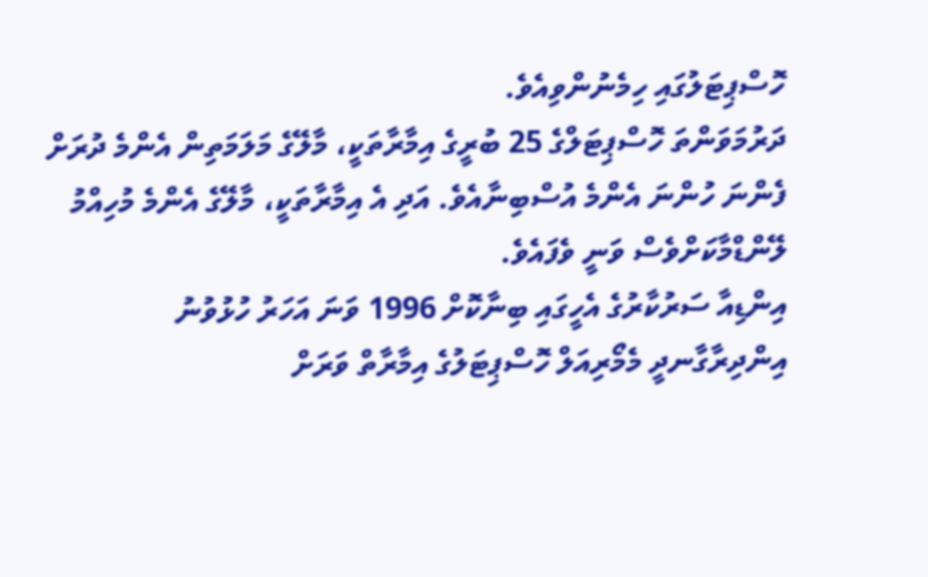ހޮސްޕިޓަލުގައި ހިމެނުންވިއެވެ.
ދަރުމަވަންތަ ހޮސްޕިޓަލްގެ 25 ބުރީގެ އިމާރާތަކީ، މާލޭގެ މަލަމަތިން އެންމެ ދުރަށް ފެންނަ ހުންނަ އެންމެ އުސްބިނާއެވެ. އަދި އެ އިމާރާތަކީ، މާލޭގެ އެންމެ މުހިއްމު ލޭންޑްމާކަށްވެސް ވަނީ ވެފައެވެ.
އިންޑިއާ ސަރުކާރުގެ އެހީގައި ބިނާކޮށް 1996 ވަނަ އަހަރު ހުޅުވުނު އިންދިރާގާނދީ މެމޯރިއަލް ހޮސްޕިޓަލުގެ އިމާރާތް ވަރަށް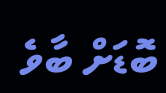ބޮޑަށް ބާވެ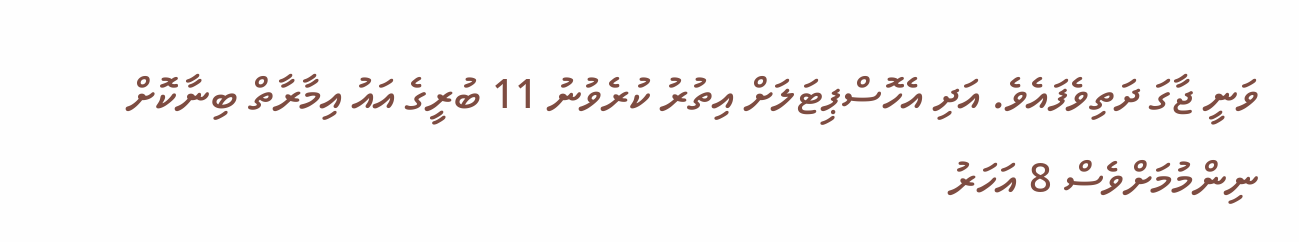ވަނީ ޖާގަ ދަތިވެފައެވެ. އަދި އެހޮސްޕިޓަލަށް އިތުރު ކުރެވުނު 11 ބުރީގެ އައު އިމާރާތް ބިނާކޮށް ނިންމުމަށްވެސް 8 އަހަރު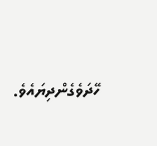ހޭދަވެގެންދިޔައެވެ.